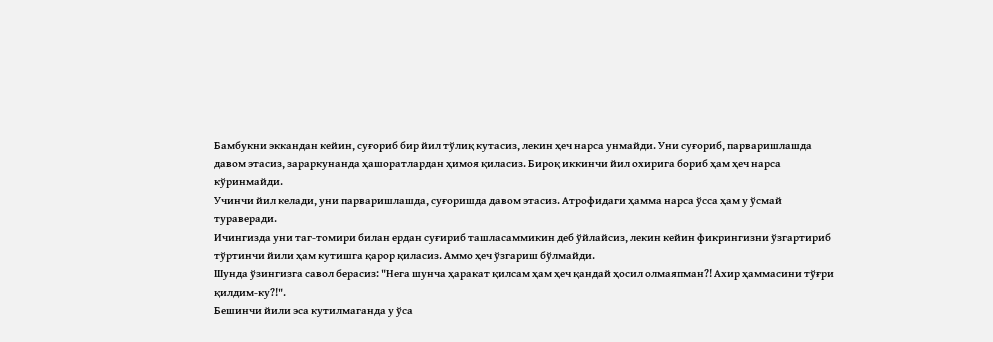Бамбукни эккандан кейин, суғориб бир йил тўлиқ кутасиз, лекин ҳеч нарса унмайди. Уни суғориб, парваришлашда давом этасиз, зараркунанда ҳашоратлардан ҳимоя қиласиз. Бироқ иккинчи йил охирига бориб ҳам ҳеч нарса кўринмайди.
Учинчи йил келади, уни парваришлашда, суғоришда давом этасиз. Атрофидаги ҳамма нарса ўсса ҳам у ўсмай тураверади.
Ичингизда уни таг-томири билан ердан суғириб ташласаммикин деб ўйлайсиз, лекин кейин фикрингизни ўзгартириб тўртинчи йили ҳам кутишга қарор қиласиз. Аммо ҳеч ўзгариш бўлмайди.
Шунда ўзингизга савол берасиз: "Нега шунча ҳаракат қилсам ҳам ҳеч қандай ҳосил олмаяпман?! Ахир ҳаммасини тўғри қилдим-ку?!".
Бешинчи йили эса кутилмаганда у ўса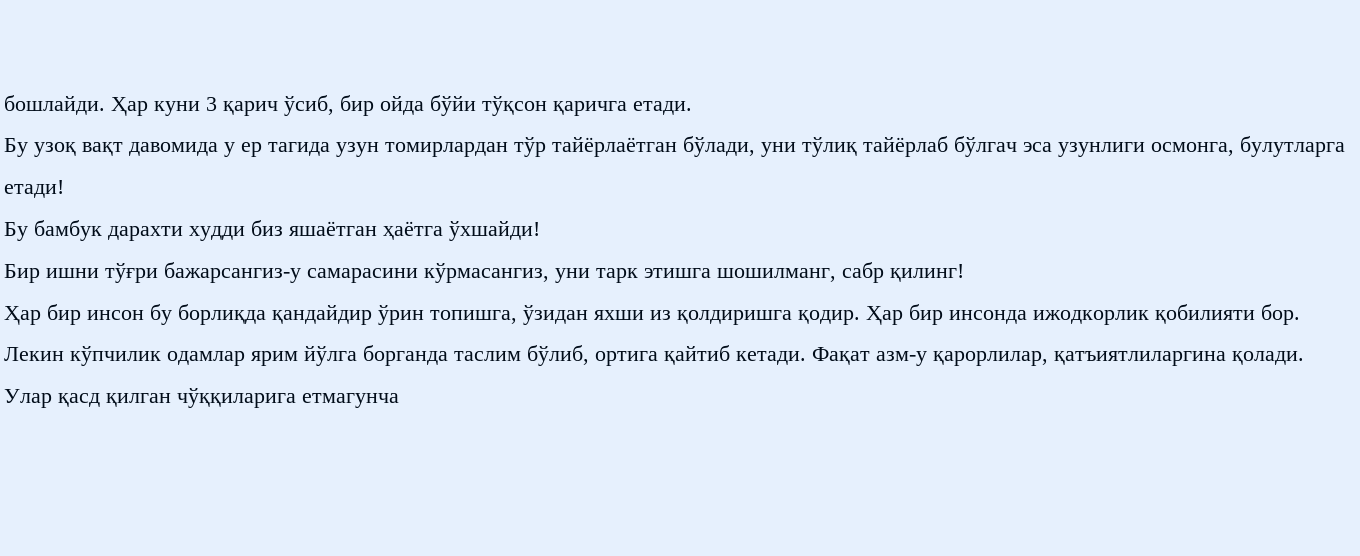бошлайди. Ҳар куни 3 қарич ўсиб, бир ойда бўйи тўқсон қаричга етади.
Бу узоқ вақт давомида у ер тагида узун томирлардан тўр тайёрлаётган бўлади, уни тўлиқ тайёрлаб бўлгач эса узунлиги осмонга, булутларга етади!
Бу бамбук дарахти худди биз яшаётган ҳаётга ўхшайди!
Бир ишни тўғри бажарсангиз-у самарасини кўрмасангиз, уни тарк этишга шошилманг, сабр қилинг!
Ҳар бир инсон бу борлиқда қандайдир ўрин топишга, ўзидан яхши из қолдиришга қодир. Ҳар бир инсонда ижодкорлик қобилияти бор.
Лекин кўпчилик одамлар ярим йўлга борганда таслим бўлиб, ортига қайтиб кетади. Фақат азм-у қарорлилар, қатъиятлиларгина қолади. Улар қасд қилган чўққиларига етмагунча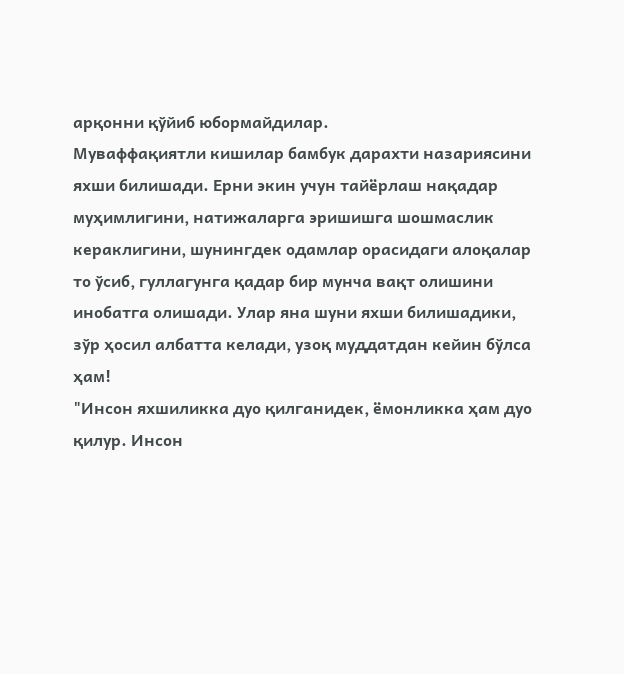арқонни қўйиб юбормайдилар.
Муваффақиятли кишилар бамбук дарахти назариясини яхши билишади. Ерни экин учун тайёрлаш нақадар муҳимлигини, натижаларга эришишга шошмаслик кераклигини, шунингдек одамлар орасидаги алоқалар то ўсиб, гуллагунга қадар бир мунча вақт олишини инобатга олишади. Улар яна шуни яхши билишадики, зўр ҳосил албатта келади, узоқ муддатдан кейин бўлса ҳам!
"Инсон яхшиликка дуо қилганидек, ёмонликка ҳам дуо қилур. Инсон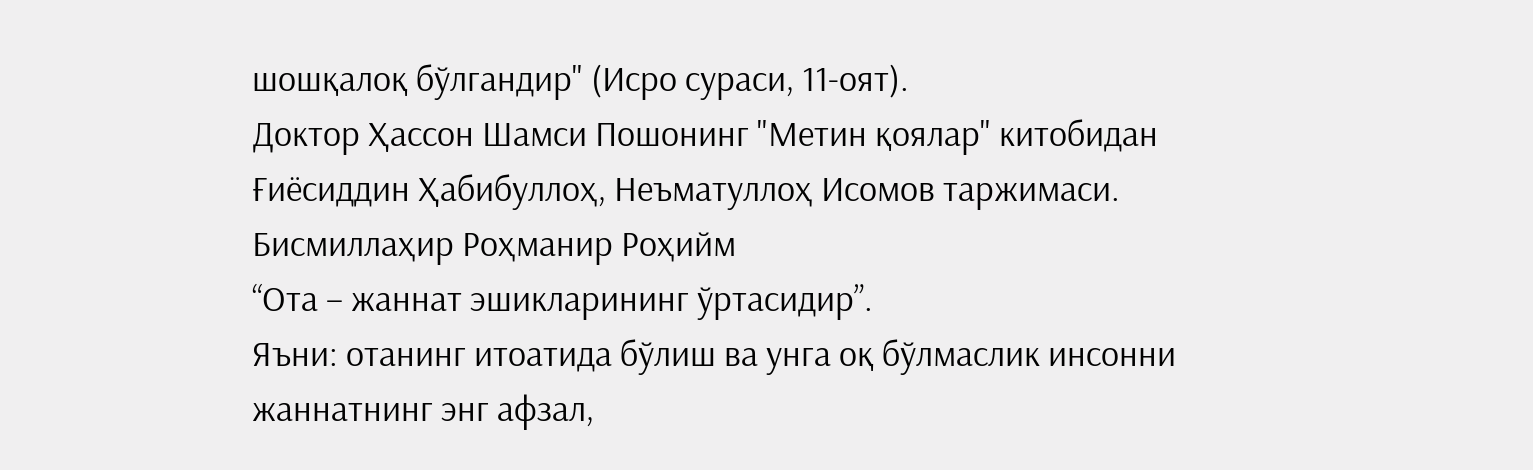шошқалоқ бўлгандир" (Исро сураси, 11-оят).
Доктор Ҳассон Шамси Пошонинг "Метин қоялар" китобидан
Ғиёсиддин Ҳабибуллоҳ, Неъматуллоҳ Исомов таржимаси.
Бисмиллаҳир Роҳманир Роҳийм
“Ота – жаннат эшикларининг ўртасидир”.
Яъни: отанинг итоатида бўлиш ва унга оқ бўлмаслик инсонни жаннатнинг энг афзал,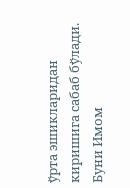ўрта эшикларидан киришига сабаб бўлади. Буни Имом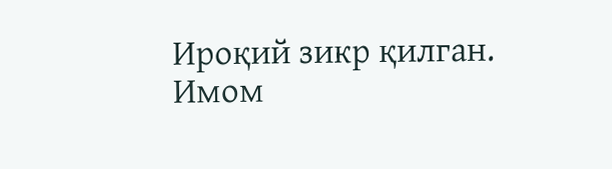Ироқий зикр қилган.
Имом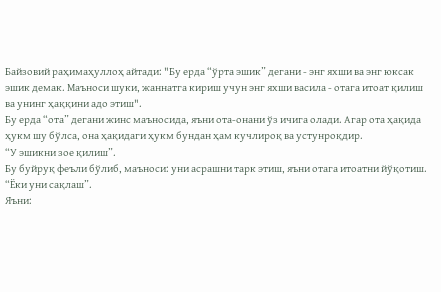Байзовий раҳимаҳуллоҳ айтади: "Бу ерда “ўрта эшик” дегани - энг яхши ва энг юксак эшик демак. Маъноси шуки, жаннатга кириш учун энг яхши васила - отага итоат қилиш ва унинг ҳаққини адо этиш".
Бу ерда “ота” дегани жинс маъносида, яъни ота-онани ўз ичига олади. Агар ота ҳақида ҳукм шу бўлса, она ҳақидаги ҳукм бундан ҳам кучлироқ ва устунроқдир.
“У эшикни зое қилиш”.
Бу буйруқ феъли бўлиб, маъноси: уни асрашни тарк этиш, яъни отага итоатни йўқотиш.
“Ёки уни сақлаш”.
Яъни: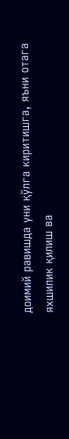доимий равишда уни қўлга киритишга, яъни отага яхшилик қилиш ва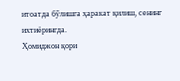итоатда бўлишга ҳаракат қилиш, сенинг ихтиёрингда.
Ҳомиджон қори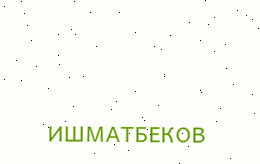ИШМАТБЕКОВ